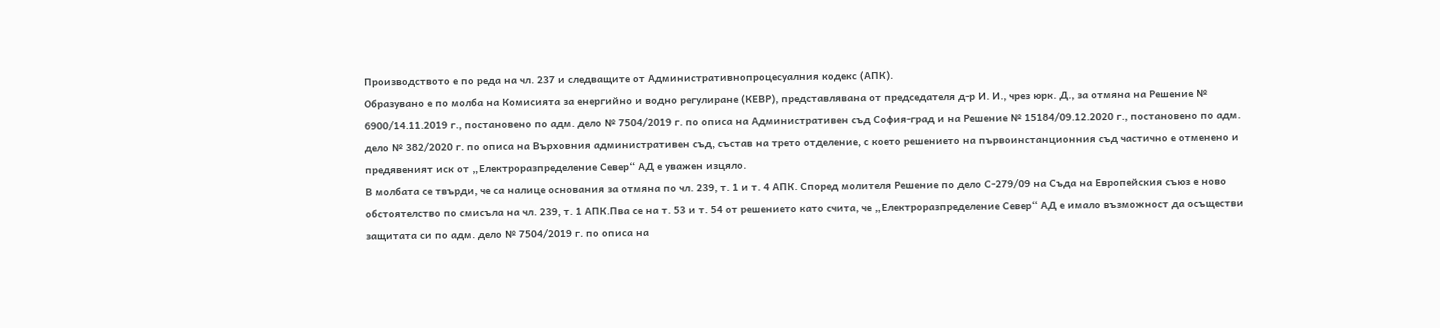Производството е по реда на чл. 237 и следващите от Административнопроцесуалния кодекс (АПК).
Образувано е по молба на Комисията за енергийно и водно регулиране (КЕВР), представлявана от председателя д-р И. И., чрез юрк. Д., за отмяна на Решение № 6900/14.11.2019 г., постановено по адм. дело № 7504/2019 г. по описа на Административен съд София-град и на Решение № 15184/09.12.2020 г., постановено по адм. дело № 382/2020 г. по описа на Върховния административен съд, състав на трето отделение, с което решението на първоинстанционния съд частично е отменено и предявеният иск от „Електроразпределение Север“ АД е уважен изцяло.
В молбата се твърди, че са налице основания за отмяна по чл. 239, т. 1 и т. 4 АПК. Според молителя Решение по дело С-279/09 на Съда на Европейския съюз е ново обстоятелство по смисъла на чл. 239, т. 1 АПК.Пва се на т. 53 и т. 54 от решението като счита, че „Електроразпределение Север“ АД е имало възможност да осъществи защитата си по адм. дело № 7504/2019 г. по описа на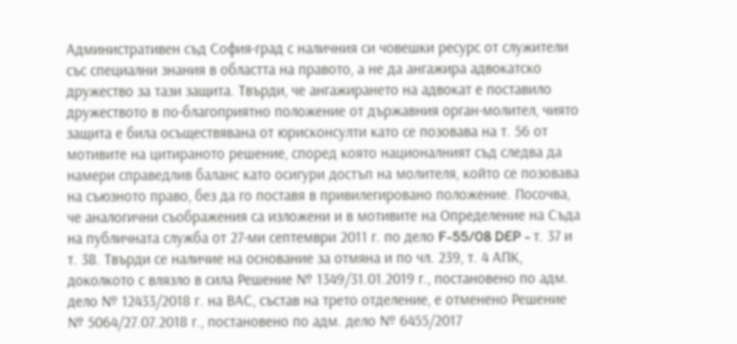Административен съд София-град с наличния си човешки ресурс от служители със специални знания в областта на правото, а не да ангажира адвокатско дружество за тази защита. Твърди, че ангажирането на адвокат е поставило дружеството в по-благоприятно положение от държавния орган-молител, чиято защита е била осъществявана от юрисконсулти като се позовава на т. 56 от мотивите на цитираното решение, според която националният съд следва да намери справедлив баланс като осигури достъп на молителя, който се позовава на съюзното право, без да го поставя в привилегировано положение. Посочва, че аналогични съображения са изложени и в мотивите на Определение на Съда на публичната служба от 27-ми септември 2011 г. по дело F-55/08 DEP - т. 37 и т. 38. Твърди се наличие на основание за отмяна и по чл. 239, т. 4 АПК, доколкото с влязло в сила Решение № 1349/31.01.2019 г., постановено по адм. дело № 12433/2018 г. на ВАС, състав на трето отделение, е отменено Решение № 5064/27.07.2018 г., постановено по адм. дело № 6455/2017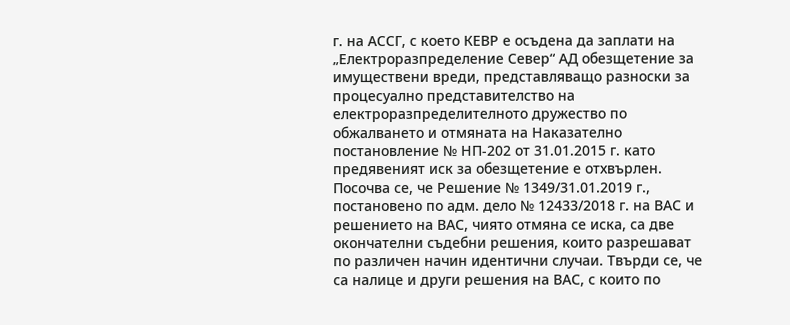г. на АССГ, с което КЕВР е осъдена да заплати на „Електроразпределение Север“ АД обезщетение за имуществени вреди, представляващо разноски за процесуално представителство на електроразпределителното дружество по обжалването и отмяната на Наказателно постановление № НП-202 от 31.01.2015 г. като предявеният иск за обезщетение е отхвърлен. Посочва се, че Решение № 1349/31.01.2019 г., постановено по адм. дело № 12433/2018 г. на ВАС и решението на ВАС, чиято отмяна се иска, са две окончателни съдебни решения, които разрешават по различен начин идентични случаи. Твърди се, че са налице и други решения на ВАС, с които по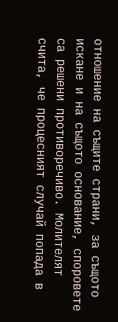отношение на същите страни, за същото искане и на същото основание, споровете са решени противоречиво. Молителят счита, че процесният случай попада в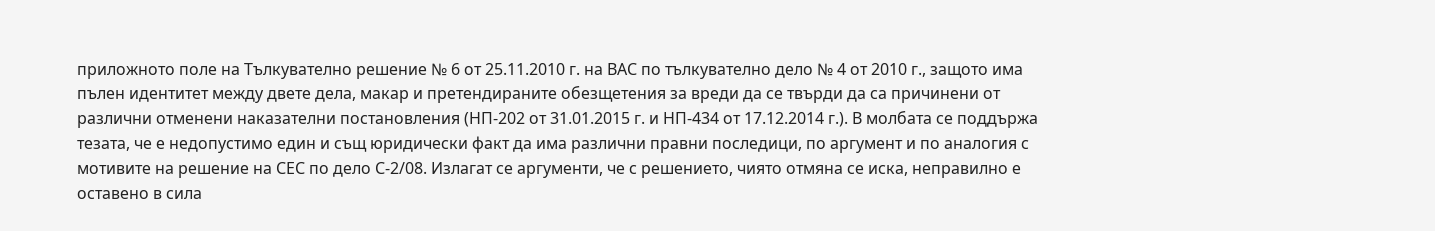приложното поле на Тълкувателно решение № 6 от 25.11.2010 г. на ВАС по тълкувателно дело № 4 от 2010 г., защото има пълен идентитет между двете дела, макар и претендираните обезщетения за вреди да се твърди да са причинени от различни отменени наказателни постановления (НП-202 от 31.01.2015 г. и НП-434 от 17.12.2014 г.). В молбата се поддържа тезата, че е недопустимо един и същ юридически факт да има различни правни последици, по аргумент и по аналогия с мотивите на решение на СЕС по дело С-2/08. Излагат се аргументи, че с решението, чиято отмяна се иска, неправилно е оставено в сила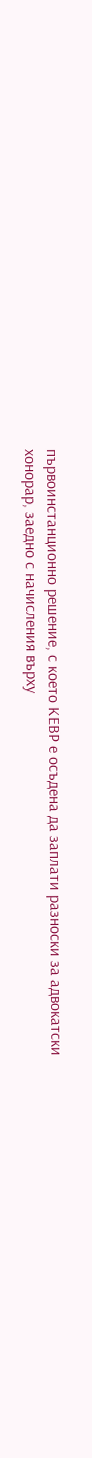първоинстанционно решение, с което КЕВР е осъдена да заплати разноски за адвокатски хонорар, заедно с начисления върху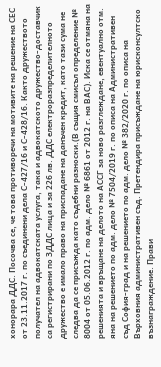хонорара ДДС. Посочва се, че това противоречи на мотивите на решение на СЕС от 23.11.2017 г. по съединени дела С-427/16 и С-428/16. Както дружеството получател на адвокатската услуга, така и адвокатското дружество-доставчик са регистрирани по ЗДДС лица и за 226 лв. ДДС електроразпределителното дружество е имало право на приспадане на данъчен кредит, като тази сума не следва да се присъжда като съдебни разноски.(В същия смисъл определение № 8004 от 05.06.2012 г. по адм. дело № 6861 от 2012 г. на ВАС). Иска се отмяна на решенията и връщане на делото на АССГ за ново разглеждане, евентуално отм. яна на решението по адм. дело № 7504/2019 г. по описа на Административен съд София-град и на решението по адм. дело № 382/2020 г. по описа на Върховния административен съд. Претендира присъждане на юрисконсултско възнаграждение. Прави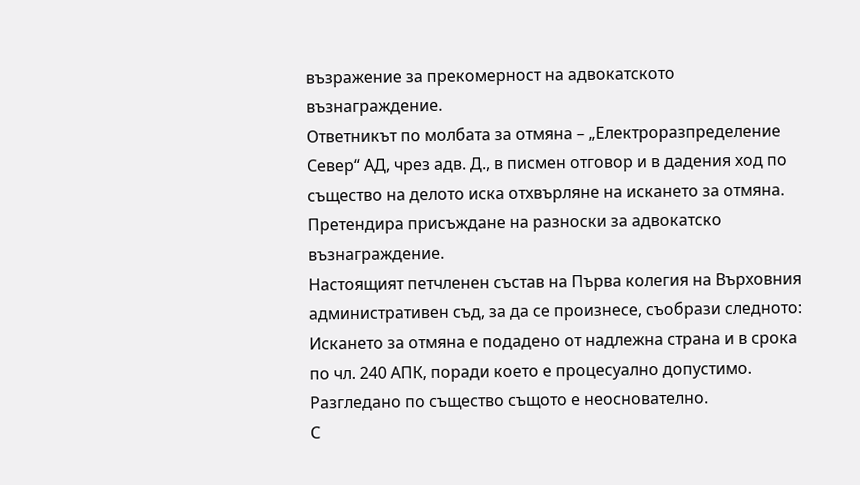възражение за прекомерност на адвокатското възнаграждение.
Ответникът по молбата за отмяна – „Електроразпределение Север“ АД, чрез адв. Д., в писмен отговор и в дадения ход по същество на делото иска отхвърляне на искането за отмяна. Претендира присъждане на разноски за адвокатско възнаграждение.
Настоящият петчленен състав на Първа колегия на Върховния административен съд, за да се произнесе, съобрази следното:
Искането за отмяна е подадено от надлежна страна и в срока по чл. 240 АПК, поради което е процесуално допустимо. Разгледано по същество същото е неоснователно.
С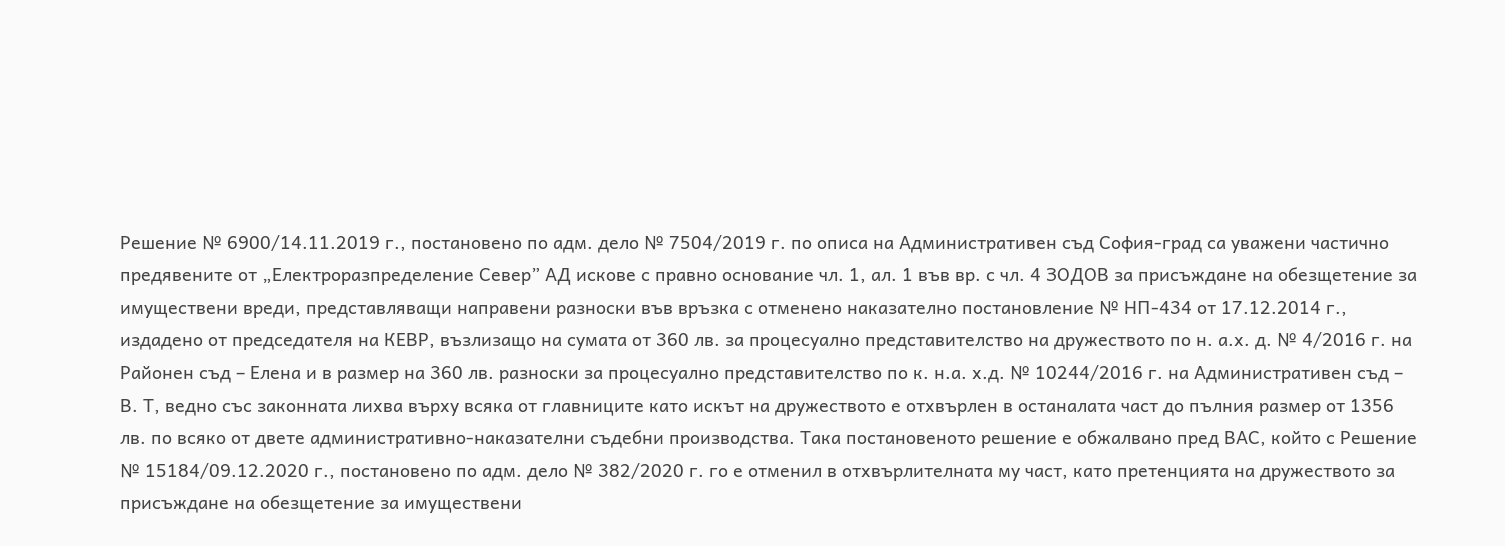Решение № 6900/14.11.2019 г., постановено по адм. дело № 7504/2019 г. по описа на Административен съд София-град са уважени частично предявените от „Електроразпределение Север” АД искове с правно основание чл. 1, ал. 1 във вр. с чл. 4 ЗОДОВ за присъждане на обезщетение за имуществени вреди, представляващи направени разноски във връзка с отменено наказателно постановление № НП-434 от 17.12.2014 г., издадено от председателя на КЕВР, възлизащо на сумата от 360 лв. за процесуално представителство на дружеството по н. а.х. д. № 4/2016 г. на Районен съд – Елена и в размер на 360 лв. разноски за процесуално представителство по к. н.а. х.д. № 10244/2016 г. на Административен съд – В. Т, ведно със законната лихва върху всяка от главниците като искът на дружеството е отхвърлен в останалата част до пълния размер от 1356 лв. по всяко от двете административно-наказателни съдебни производства. Така постановеното решение е обжалвано пред ВАС, който с Решение № 15184/09.12.2020 г., постановено по адм. дело № 382/2020 г. го е отменил в отхвърлителната му част, като претенцията на дружеството за присъждане на обезщетение за имуществени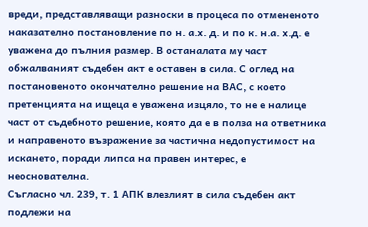вреди, представляващи разноски в процеса по отмененото наказателно постановление по н. а.х. д. и по к. н.а. х.д. е уважена до пълния размер. В останалата му част обжалваният съдебен акт е оставен в сила. С оглед на постановеното окончателно решение на ВАС, с което претенцията на ищеца е уважена изцяло, то не е налице част от съдебното решение, която да е в полза на ответника и направеното възражение за частична недопустимост на искането, поради липса на правен интерес, е неоснователна.
Съгласно чл. 239, т. 1 АПК влезлият в сила съдебен акт подлежи на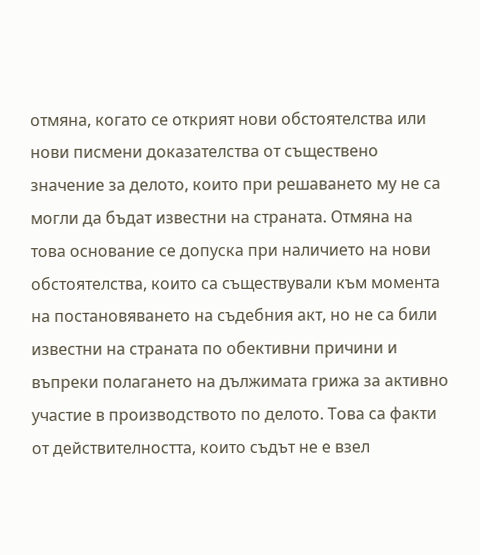отмяна, когато се открият нови обстоятелства или нови писмени доказателства от съществено значение за делото, които при решаването му не са могли да бъдат известни на страната. Отмяна на това основание се допуска при наличието на нови обстоятелства, които са съществували към момента на постановяването на съдебния акт, но не са били известни на страната по обективни причини и въпреки полагането на дължимата грижа за активно участие в производството по делото. Това са факти от действителността, които съдът не е взел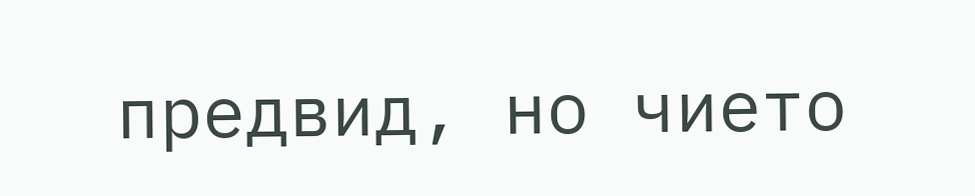предвид, но чието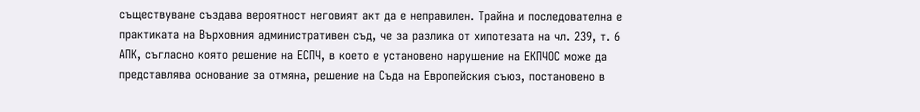съществуване създава вероятност неговият акт да е неправилен. Трайна и последователна е практиката на Върховния административен съд, че за разлика от хипотезата на чл. 239, т. 6 АПК, съгласно която решение на ЕСПЧ, в което е установено нарушение на ЕКПЧОС може да представлява основание за отмяна, решение на Съда на Европейския съюз, постановено в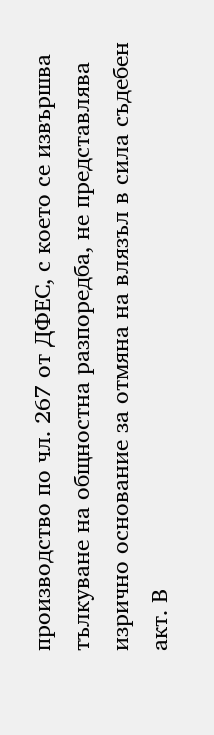производство по чл. 267 от ДФЕС, с което се извършва тълкуване на общностна разпоредба, не представлява изрично основание за отмяна на влязъл в сила съдебен акт. В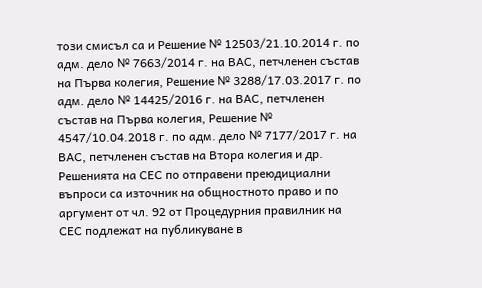този смисъл са и Решение № 12503/21.10.2014 г. по адм. дело № 7663/2014 г. на ВАС, петчленен състав на Първа колегия, Решение № 3288/17.03.2017 г. по адм. дело № 14425/2016 г. на ВАС, петчленен състав на Първа колегия, Решение № 4547/10.04.2018 г. по адм. дело № 7177/2017 г. на ВАС, петчленен състав на Втора колегия и др.
Решенията на СЕС по отправени преюдициални въпроси са източник на общностното право и по аргумент от чл. 92 от Процедурния правилник на СЕС подлежат на публикуване в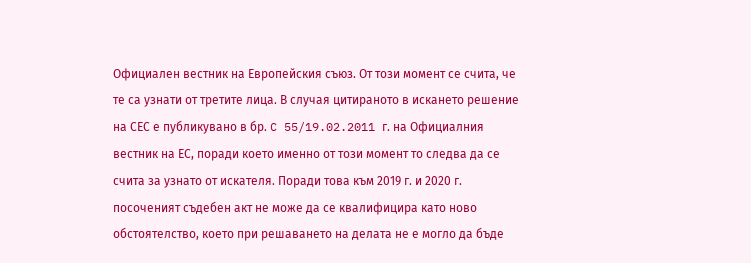Официален вестник на Европейския съюз. От този момент се счита, че те са узнати от третите лица. В случая цитираното в искането решение на СЕС е публикувано в бр. C 55/19.02.2011 г. на Официалния вестник на ЕС, поради което именно от този момент то следва да се счита за узнато от искателя. Поради това към 2019 г. и 2020 г. посоченият съдебен акт не може да се квалифицира като ново обстоятелство, което при решаването на делата не е могло да бъде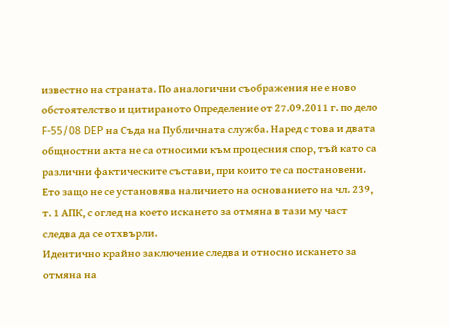известно на страната. По аналогични съображения не е ново обстоятелство и цитираното Определение от 27.09.2011 г. по дело F-55/08 DEP на Съда на Публичната служба. Наред с това и двата общностни акта не са относими към процесния спор, тъй като са различни фактическите състави, при които те са постановени. Ето защо не се установява наличието на основанието на чл. 239, т. 1 АПК, с оглед на което искането за отмяна в тази му част следва да се отхвърли.
Идентично крайно заключение следва и относно искането за отмяна на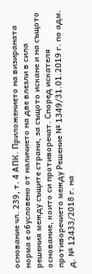основание чл. 239, т. 4 АПК. Приложението на визираната норма е обусловено от наличието на две влезли в сила решения между същите страни, за същото искане и на същото основание, които си противоречат. Според искателя противоречието между Решение № 1349/31.01.2019 г. по адм. д. № 12433/2018 г. на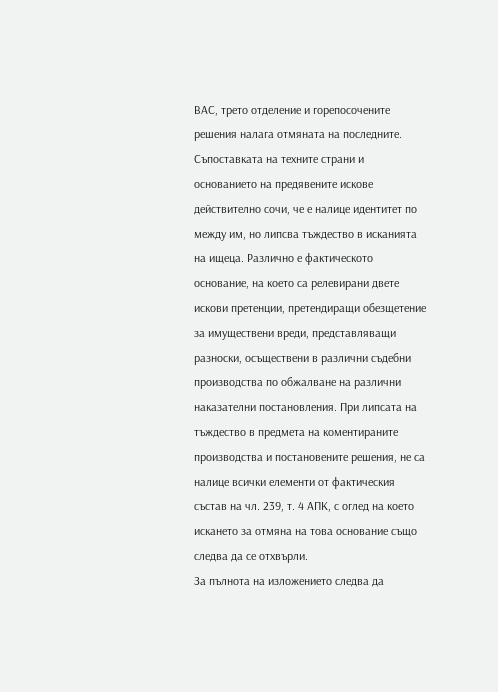ВАС, трето отделение и горепосочените решения налага отмяната на последните. Съпоставката на техните страни и основанието на предявените искове действително сочи, че е налице идентитет по между им, но липсва тъждество в исканията на ищеца. Различно е фактическото основание, на което са релевирани двете искови претенции, претендиращи обезщетение за имуществени вреди, представляващи разноски, осъществени в различни съдебни производства по обжалване на различни наказателни постановления. При липсата на тъждество в предмета на коментираните производства и постановените решения, не са налице всички елементи от фактическия състав на чл. 239, т. 4 АПК, с оглед на което искането за отмяна на това основание също следва да се отхвърли.
За пълнота на изложението следва да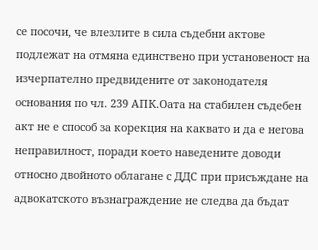се посочи, че влезлите в сила съдебни актове подлежат на отмяна единствено при установеност на изчерпателно предвидените от законодателя основания по чл. 239 АПК.Оата на стабилен съдебен акт не е способ за корекция на каквато и да е негова неправилност, поради което наведените доводи относно двойното облагане с ДДС при присъждане на адвокатското възнаграждение не следва да бъдат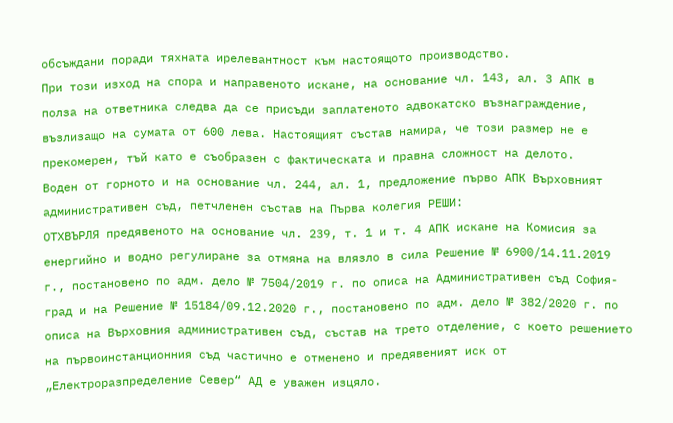обсъждани поради тяхната ирелевантност към настоящото производство.
При този изход на спора и направеното искане, на основание чл. 143, ал. 3 АПК в полза на ответника следва да се присъди заплатеното адвокатско възнаграждение, възлизащо на сумата от 600 лева. Настоящият състав намира, че този размер не е прекомерен, тъй като е съобразен с фактическата и правна сложност на делото.
Воден от горното и на основание чл. 244, ал. 1, предложение първо АПК Върховният административен съд, петчленен състав на Първа колегия РЕШИ:
ОТХВЪРЛЯ предявеното на основание чл. 239, т. 1 и т. 4 АПК искане на Комисия за енергийно и водно регулиране за отмяна на влязло в сила Решение № 6900/14.11.2019 г., постановено по адм. дело № 7504/2019 г. по описа на Административен съд София-град и на Решение № 15184/09.12.2020 г., постановено по адм. дело № 382/2020 г. по описа на Върховния административен съд, състав на трето отделение, с което решението на първоинстанционния съд частично е отменено и предявеният иск от „Електроразпределение Север“ АД е уважен изцяло.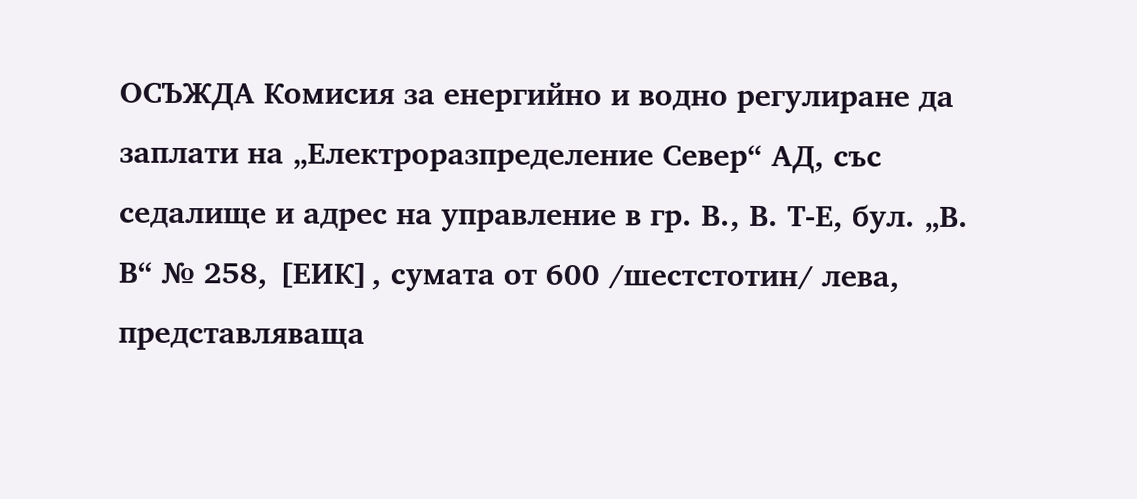ОСЪЖДА Комисия за енергийно и водно регулиране да заплати на „Електроразпределение Север“ АД, със седалище и адрес на управление в гр. В., В. Т-Е, бул. „В. В“ № 258, [ЕИК], сумата от 600 /шестстотин/ лева, представляваща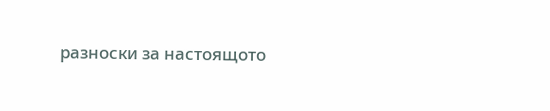разноски за настоящото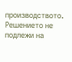производството. Решението не подлежи на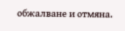обжалване и отмяна.